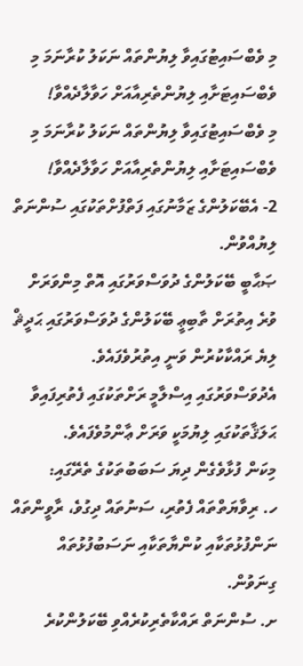މި ވެބްސައިޓުގައިވާ ލިޔުންތައް ނަކަލު ކުރާނަމަ މި ވެބްސައިޓަށާއި ލިޔުންތެރިއާއަށް ހަވާލާދެއްވާ!
މި ވެބްސައިޓުގައިވާ ލިޔުންތައް ނަކަލު ކުރާނަމަ މި ވެބްސައިޓަށާއި ލިޔުންތެރިއާއަށް ހަވާލާދެއްވާ!
2- އެބޭކަލުންގެ ޒަމާނުގައި ފަތްފުށްތަކުގައި ސުންނަތް ލިޔުއްވުން.
ޞަޙާބީ ބޭކަލުންގެ ދުވަސްވަރުގައި އޮތް މިންވަރަށް ވުރެ އިތުރަށް ތާބިޢީ ބޭކަލުންގެ ދުވަސްވަރުގައި ޙަދީޘް ލިޔެ ރައްކާކުރުން ވަނީ އިތުރުވެފައެވެ. އެދުވަސްވަރުގައި އިސްލާމީ ރަށްތަކުގައި ފެތުރިފައިވާ ޙަލަޤާތަކުގައި ލިޔުމަކީ ވަރަށް ޢާންމުވެފައެވެ.
މިކަން ފުޅާވެގެން ދިޔަ ސަބަބުތަކުގެ ތެރޭގައި:
ހ. ރިވާޔަތްތައް ފެތުރި، ސަނުތައް ދިގުވެ، ރާވީންތައް ނަންފުޅުތަކާއި ކުންޔާތަކާއި ނަސަބުފުޅުތައް ގިނަވުން.
ށ. ސުންނަތް ރައްކާތެރިކުރެއްވި ބޭކަލުންކުރެ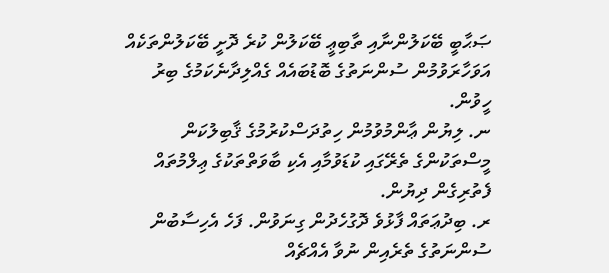ޞަޙާބީ ބޭކަލުންނާއި ތާބިޢީ ބޭކަލުން ކުރެ ދޮށީ ބޭކަލުންތަކެއް އަވަހާރަވުމުން ސުންނަތުގެ ބޮޑުބައެއް ގެއްލިދާނެކަމުގެ ބިރު ހީވުން.
ނ. ލިޔުން ޢާންމުވުމުން ހިތުދަސްކުރުމުގެ ޤާބިލުކަން މީސްތަކުންގެ ތެރޭގައި ކުޑަވުމާއި އެކި ބާވަތްތަކުގެ ޢިލްމުތައް ފެތުރިގެން ދިޔުން.
ރ. ބިދުޢަތައް ފާޅުވެ ދޮގުހެދުން ގިނަވުން. ފަހެ އެހިސާބުން ސުންނަތުގެ ތެރެއިން ނުވާ އެއްޗެއް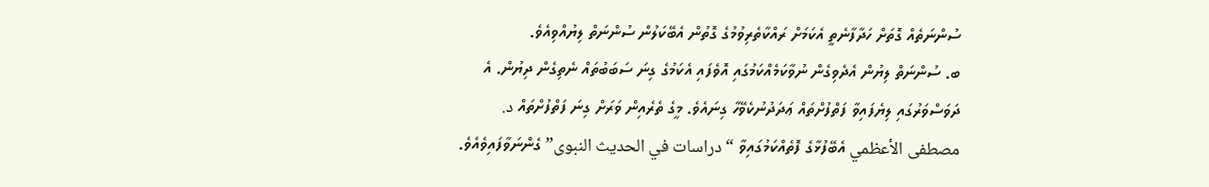ސުންނަތެއް ގޮތަށް ހަދާފާނެތީ އެކަމަށް ރައްކާތެރިވުމުގެ ގޮތުން އެބޭކަލުން ސުންނަތް ލިޔުއްވިއެވެ.
ބ. ސުންނަތް ލިޔުން އެދެވިގެން ނުވާކަމެއްކަމުގައި އޮވެފައި އެކަމުގެ ގިނަ ސަބަބުތައް ނެތިގެން ދިޔުން. އެ ދަވަސްވަރުގައި ލިޔެފައިވާ ފަތްފުށްތައް ޢަދަދުނުކެވޭހާ ގިނައެވެ. މީގެ ތެރެއިން ވަރަށް ގިނަ ފަތްފުށްތައް د. مصطفى الأعظمي އެބޭފުޅާގެ ފޮތެއްކަމުގައިވާ “دراسات في الحديث النبوى” ގެންނަވާފައިވެއެވެ.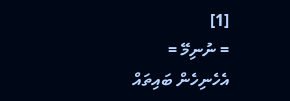[1]
= ނުނިމޭ =
އެހެނިހެން ބައިތައް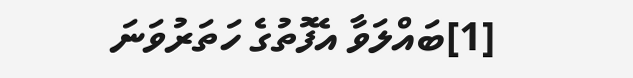[1]ބައްލަވާ އެފޮތުގެ ހަތަރުވަނަ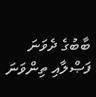ބާބުގެ ދެވަނަ ފަޞްލާއި ތިންވަނަ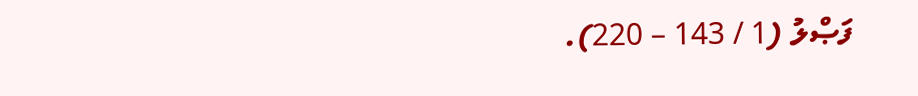ފަޞްލު (1 / 143 – 220).